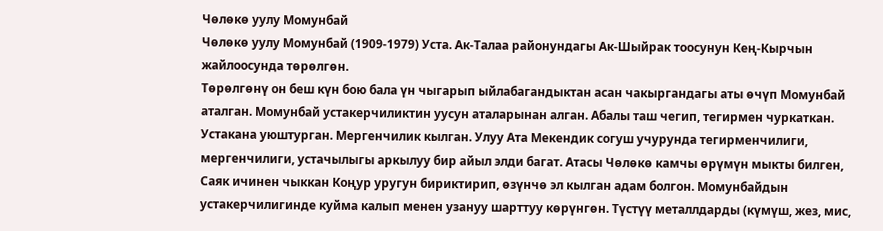Чөлөкө уулу Момунбай
Чөлөкө уулу Момунбай (1909-1979) Уста. Ак-Талаа районундагы Ак-Шыйрак тоосунун Кең-Кырчын жайлоосунда төрөлгөн.
Төрөлгөнү он беш күн бою бала үн чыгарып ыйлабагандыктан асан чакыргандагы аты өчүп Момунбай аталган. Момунбай устакерчиликтин уусун аталарынан алган. Абалы таш чегип, тегирмен чуркаткан. Устакана уюштурган. Мергенчилик кылган. Улуу Ата Мекендик согуш учурунда тегирменчилиги, мергенчилиги, устачылыгы аркылуу бир айыл элди багат. Атасы Чөлөкө камчы өрүмүн мыкты билген, Саяк ичинен чыккан Коңур уругун бириктирип, өзүнчө эл кылган адам болгон. Момунбайдын устакерчилигинде куйма калып менен узануу шарттуу көрүнгөн. Түстүү металлдарды (күмүш, жез, мис,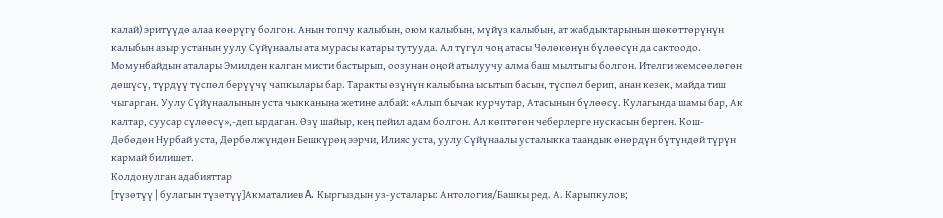калай) эритүүдө алаа көөрүгү болгон. Анын топчу калыбын, оюм калыбын, мүйүз калыбын, ат жабдыктарынын шөкөттөрүнүн калыбын азыр устанын уулу Сүйүнаалы ата мурасы катары тутууда. Ал түгүл чоң атасы Чөлөкөнүн бүлөөсүн да сактоодо. Момунбайдын аталары Эмилден калган мисти бастырып, оозунан оңой атылуучу алма баш мылтыгы болгон. Ителги жемсөөлөгөн дөшүсү, түрдүү түспөл берүүчү чапкылары бар. Таракты өзүнүн калыбына ысытып басын, түспөл берип, анан кезек, майда тиш чыгарган. Уулу Сүйүнаалынын уста чыкканына жетине албай: «Алып бычак курчутар, Атасынын бүлөөсү. Кулагында шамы бар, Ак калтар, суусар сүлөөсү»,-деп ырдаган. Өзү шайыр, кең пейил адам болгон. Ал көптөгөн чеберлерге нускасын берген. Кош-Дөбөдөн Нурбай уста, Дөрбөлжүндөн Бешкүрөң ээрчи, Илияс уста, уулу Сүйүнаалы усталыкка таандык өнөрдүн бүтүндөй түрүн кармай билишет.
Колдонулган адабияттар
[түзөтүү | булагын түзөтүү]Акматалиев A. Кыргыздын уз-усталары: Антология/Башкы ред. А. Карыпкулов;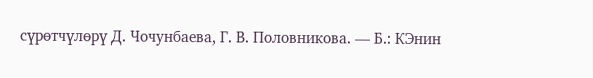сүрөтчүлөрү Д. Чочунбаева, Г. В. Половникова. — Б.: КЭнин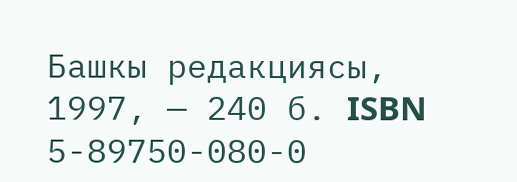Башкы редакциясы, 1997, — 240 б. ISBN 5-89750-080-0